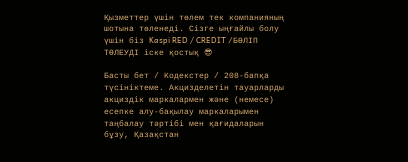Қызметтер үшін төлем тек компанияның шотына төленеді. Сізге ыңғайлы болу үшін біз Kaspi RED / CREDIT /БӨЛІП ТӨЛЕУДІ іске қостық 😎

Басты бет / Кодекстер / 208-бапқа түсініктеме. Акцизделетін тауарларды акциздік маркалармен және (немесе) есепке алу-бақылау маркаларымен таңбалау тәртібі мен қағидаларын бұзу, Қазақстан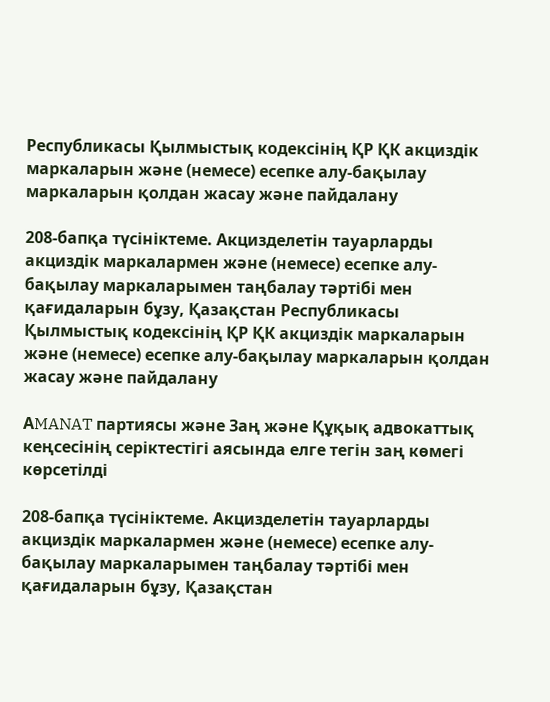Республикасы Қылмыстық кодексінің ҚР ҚК акциздік маркаларын және (немесе) есепке алу-бақылау маркаларын қолдан жасау және пайдалану

208-бапқа түсініктеме. Акцизделетін тауарларды акциздік маркалармен және (немесе) есепке алу-бақылау маркаларымен таңбалау тәртібі мен қағидаларын бұзу, Қазақстан Республикасы Қылмыстық кодексінің ҚР ҚК акциздік маркаларын және (немесе) есепке алу-бақылау маркаларын қолдан жасау және пайдалану

АMANAT партиясы және Заң және Құқық адвокаттық кеңсесінің серіктестігі аясында елге тегін заң көмегі көрсетілді

208-бапқа түсініктеме. Акцизделетін тауарларды акциздік маркалармен және (немесе) есепке алу-бақылау маркаларымен таңбалау тәртібі мен қағидаларын бұзу, Қазақстан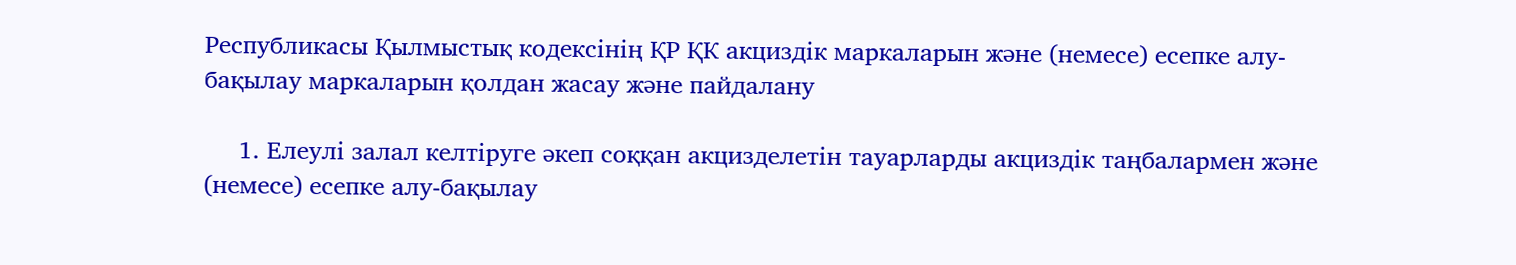Республикасы Қылмыстық кодексінің ҚР ҚК акциздік маркаларын және (немесе) есепке алу-бақылау маркаларын қолдан жасау және пайдалану

     1. Елеулі залал келтіруге әкеп соққан акцизделетін тауарларды акциздік таңбалармен және (немесе) есепке алу-бақылау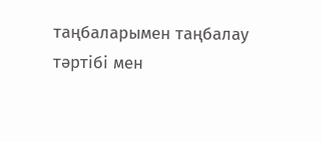таңбаларымен таңбалау тәртібі мен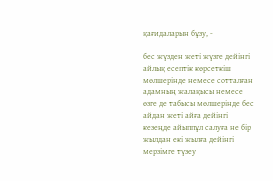қағидаларын бұзу, -

бес жүзден жеті жүзге дейінгі айлық есептік көрсеткіш мөлшерінде немесе сотталған адамның жалақысы немесе өзге де табысы мөлшерінде бес айдан жеті айға дейінгі кезеңде айыппұл салуға не бір жылдан екі жылға дейінгі мерзімге түзеу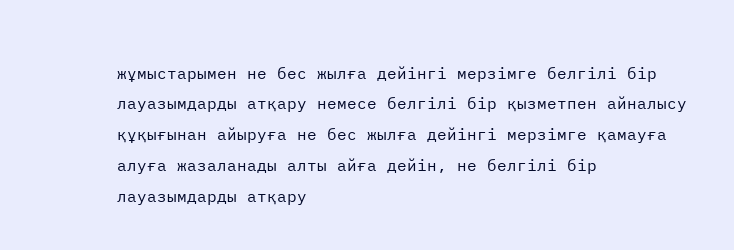жұмыстарымен не бес жылға дейінгі мерзімге белгілі бір лауазымдарды атқару немесе белгілі бір қызметпен айналысу құқығынан айыруға не бес жылға дейінгі мерзімге қамауға алуға жазаланады алты айға дейін, не белгілі бір лауазымдарды атқару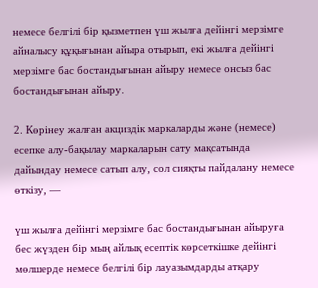немесе белгілі бір қызметпен үш жылға дейінгі мерзімге айналысу құқығынан айыра отырып, екі жылға дейінгі мерзімге бас бостандығынан айыру немесе онсыз бас бостандығынан айыру.

2. Көрінеу жалған акциздік маркаларды және (немесе) есепке алу-бақылау маркаларын сату мақсатында дайындау немесе сатып алу, сол сияқты пайдалану немесе өткізу, —

үш жылға дейінгі мерзімге бас бостандығынан айыруға бес жүзден бір мың айлық есептік көрсеткішке дейінгі мөлшерде немесе белгілі бір лауазымдарды атқару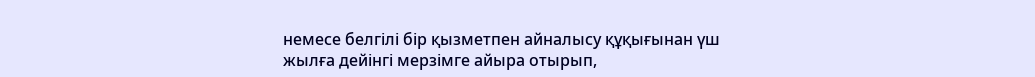немесе белгілі бір қызметпен айналысу құқығынан үш жылға дейінгі мерзімге айыра отырып,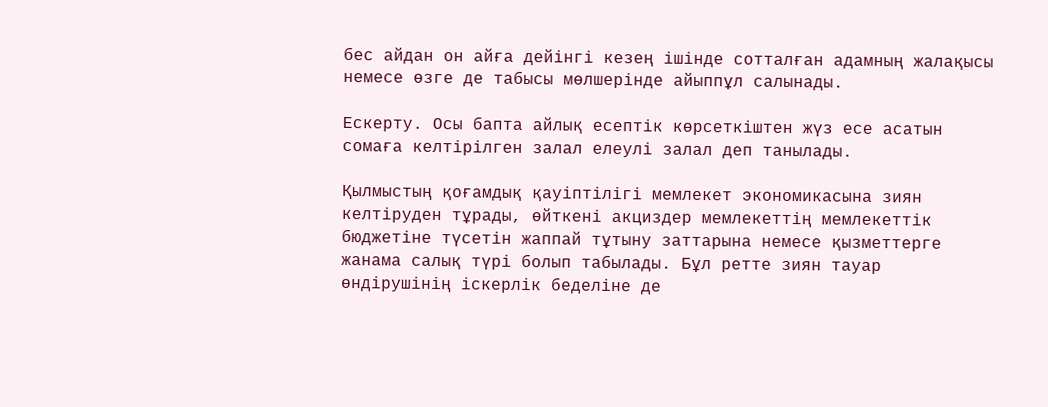бес айдан он айға дейінгі кезең ішінде сотталған адамның жалақысы немесе өзге де табысы мөлшерінде айыппұл салынады.

Ескерту. Осы бапта айлық есептік көрсеткіштен жүз есе асатын сомаға келтірілген залал елеулі залал деп танылады.

Қылмыстың қоғамдық қауіптілігі мемлекет экономикасына зиян келтіруден тұрады, өйткені акциздер мемлекеттің мемлекеттік бюджетіне түсетін жаппай тұтыну заттарына немесе қызметтерге жанама салық түрі болып табылады. Бұл ретте зиян тауар өндірушінің іскерлік беделіне де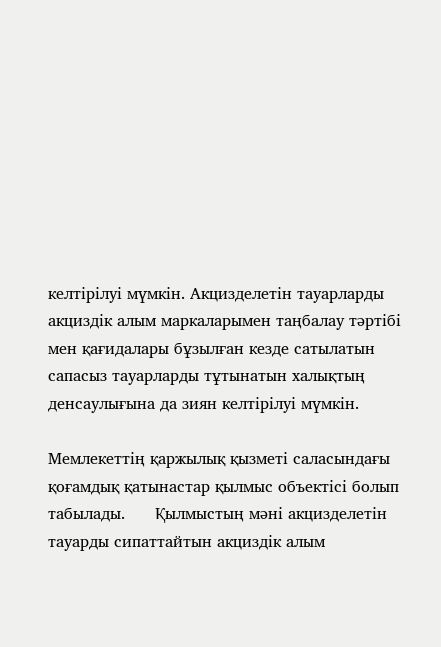келтірілуі мүмкін. Акцизделетін тауарларды акциздік алым маркаларымен таңбалау тәртібі мен қағидалары бұзылған кезде сатылатын сапасыз тауарларды тұтынатын халықтың денсаулығына да зиян келтірілуі мүмкін.

Мемлекеттің қаржылық қызметі саласындағы қоғамдық қатынастар қылмыс объектісі болып табылады.      Қылмыстың мәні акцизделетін тауарды сипаттайтын акциздік алым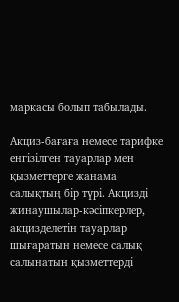маркасы болып табылады.

Акциз-бағаға немесе тарифке енгізілген тауарлар мен қызметтерге жанама салықтың бір түрі. Акцизді жинаушылар-кәсіпкерлер, акцизделетін тауарлар шығаратын немесе салық салынатын қызметтерді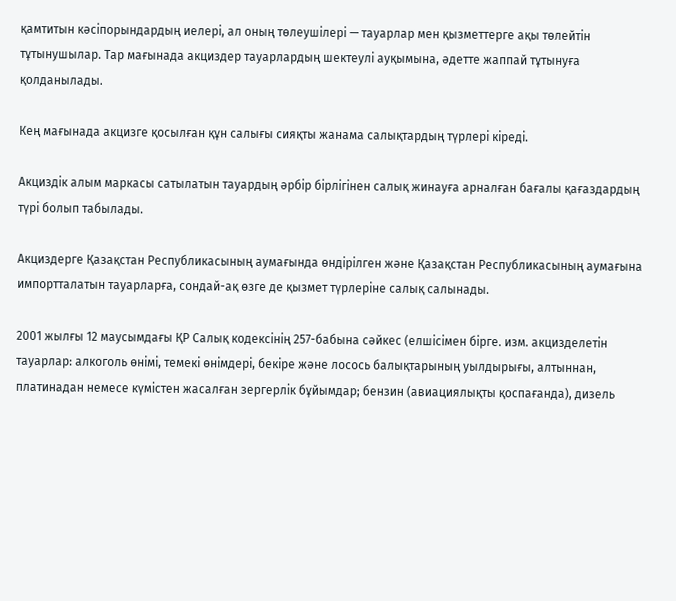қамтитын кәсіпорындардың иелері, ал оның төлеушілері — тауарлар мен қызметтерге ақы төлейтін тұтынушылар. Тар мағынада акциздер тауарлардың шектеулі ауқымына, әдетте жаппай тұтынуға қолданылады.

Кең мағынада акцизге қосылған құн салығы сияқты жанама салықтардың түрлері кіреді.

Акциздік алым маркасы сатылатын тауардың әрбір бірлігінен салық жинауға арналған бағалы қағаздардың түрі болып табылады.

Акциздерге Қазақстан Республикасының аумағында өндірілген және Қазақстан Республикасының аумағына импортталатын тауарларға, сондай-ақ өзге де қызмет түрлеріне салық салынады.

2001 жылғы 12 маусымдағы ҚР Салық кодексінің 257-бабына сәйкес (елшісімен бірге. изм. акцизделетін тауарлар: алкоголь өнімі, темекі өнімдері, бекіре және лосось балықтарының уылдырығы, алтыннан, платинадан немесе күмістен жасалған зергерлік бұйымдар; бензин (авиациялықты қоспағанда), дизель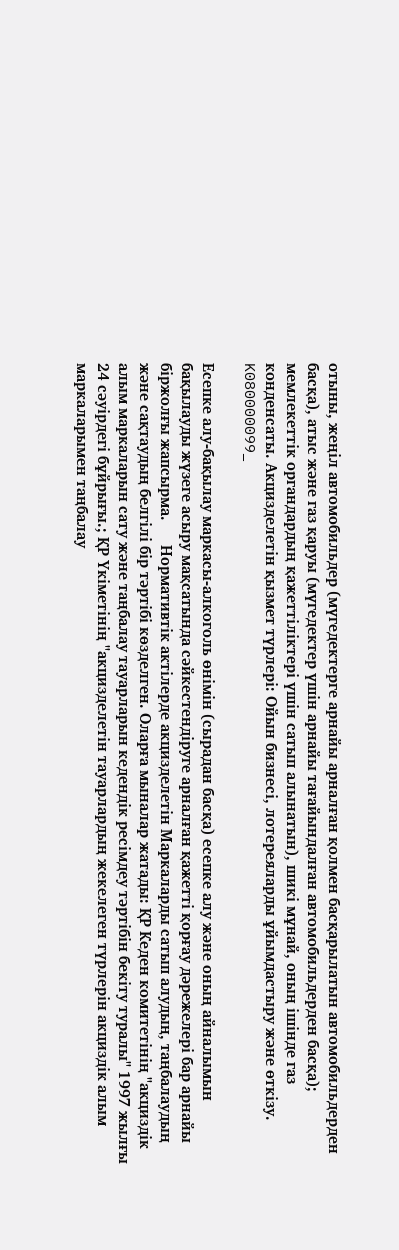отыны, жеңіл автомобильдер (мүгедектерге арнайы арналған қолмен басқарылатын автомобильдерден басқа), атыс және газ қаруы (мүгедектер үшін арнайы тағайындалған автомобильдерден басқа); мемлекеттік органдардың қажеттіліктері үшін сатып алынатын), шикі мұнай, оның ішінде газ конденсаты. Акцизделетін қызмет түрлері: Ойын бизнесі, лотереяларды ұйымдастыру және өткізу. K080000099_

Есепке алу-бақылау маркасы-алкоголь өнімін (сырадан басқа) есепке алу және оның айналымын бақылауды жүзеге асыру мақсатында сәйкестендіруге арналған қажетті қорғау дәрежелері бар арнайы біржолғы жапсырма.      Нормативтік актілерде акцизделетін Маркаларды сатып алудың, таңбалаудың және сақтаудың белгілі бір тәртібі көзделген. Оларға мыналар жатады: ҚР Кеден комитетінің "акциздік алым маркаларын сату және таңбалау тауарларын кедендік ресімдеу тәртібін бекіту туралы" 1997 жылғы 24 сәуірдегі бұйрығы.; ҚР Үкіметінің "акцизделетін тауарлардың жекелеген түрлерін акциздік алым маркаларымен таңбалау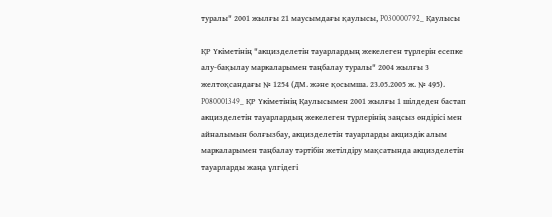туралы" 2001 жылғы 21 маусымдағы қаулысы, P030000792_ Қаулысы

ҚР Үкіметінің "акцизделетін тауарлардың жекелеген түрлерін есепке алу-бақылау маркаларымен таңбалау туралы" 2004 жылғы 3 желтоқсандағы № 1254 (ДМ. және қосымша. 23.05.2005 ж. № 495). P080001349_ ҚР Үкіметінің Қаулысымен 2001 жылғы 1 шілдеден бастап акцизделетін тауарлардың жекелеген түрлерінің заңсыз өндірісі мен айналымын болғызбау, акцизделетін тауарларды акциздік алым маркаларымен таңбалау тәртібін жетілдіру мақсатында акцизделетін тауарларды жаңа үлгідегі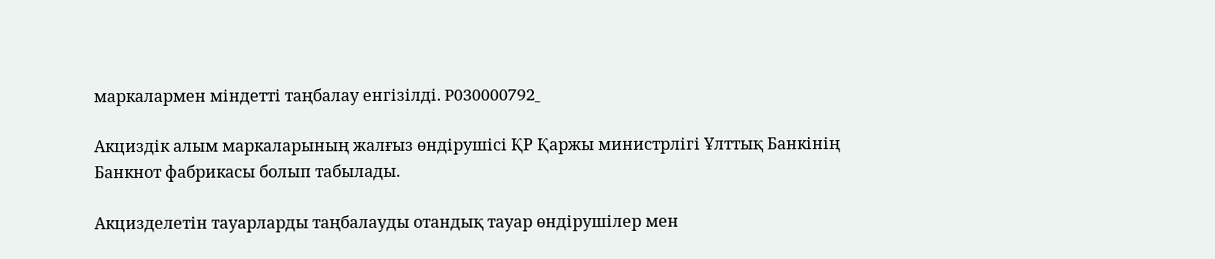маркалармен міндетті таңбалау енгізілді. P030000792_

Акциздік алым маркаларының жалғыз өндірушісі ҚР Қаржы министрлігі Ұлттық Банкінің Банкнот фабрикасы болып табылады.

Акцизделетін тауарларды таңбалауды отандық тауар өндірушілер мен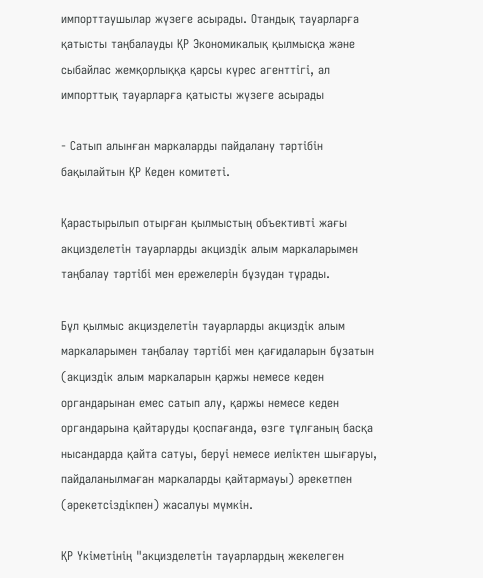импорттаушылар жүзеге асырады. Отандық тауарларға қатысты таңбалауды ҚР Экономикалық қылмысқа және сыбайлас жемқорлыққа қарсы күрес агенттігі, ал импорттық тауарларға қатысты жүзеге асырады

- Сатып алынған маркаларды пайдалану тәртібін бақылайтын ҚР Кеден комитеті.

Қарастырылып отырған қылмыстың объективті жағы акцизделетін тауарларды акциздік алым маркаларымен таңбалау тәртібі мен ережелерін бұзудан тұрады.

Бұл қылмыс акцизделетін тауарларды акциздік алым маркаларымен таңбалау тәртібі мен қағидаларын бұзатын (акциздік алым маркаларын қаржы немесе кеден органдарынан емес сатып алу, қаржы немесе кеден органдарына қайтаруды қоспағанда, өзге тұлғаның басқа нысандарда қайта сатуы, беруі немесе иеліктен шығаруы, пайдаланылмаған маркаларды қайтармауы) әрекетпен (әрекетсіздікпен) жасалуы мүмкін.

ҚР Үкіметінің "акцизделетін тауарлардың жекелеген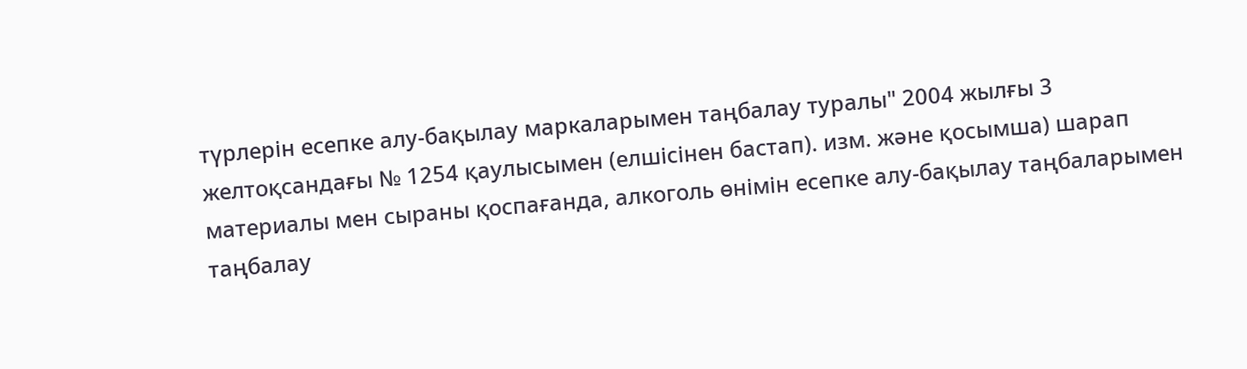түрлерін есепке алу-бақылау маркаларымен таңбалау туралы" 2004 жылғы 3 желтоқсандағы № 1254 қаулысымен (елшісінен бастап). изм. және қосымша) шарап материалы мен сыраны қоспағанда, алкоголь өнімін есепке алу-бақылау таңбаларымен таңбалау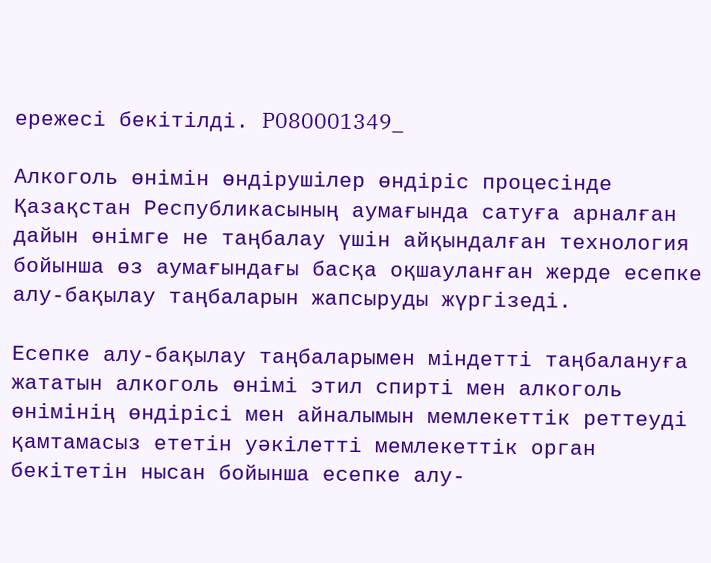ережесі бекітілді. P080001349_

Алкоголь өнімін өндірушілер өндіріс процесінде Қазақстан Республикасының аумағында сатуға арналған дайын өнімге не таңбалау үшін айқындалған технология бойынша өз аумағындағы басқа оқшауланған жерде есепке алу-бақылау таңбаларын жапсыруды жүргізеді.

Есепке алу-бақылау таңбаларымен міндетті таңбалануға жататын алкоголь өнімі этил спирті мен алкоголь өнімінің өндірісі мен айналымын мемлекеттік реттеуді қамтамасыз ететін уәкілетті мемлекеттік орган бекітетін нысан бойынша есепке алу-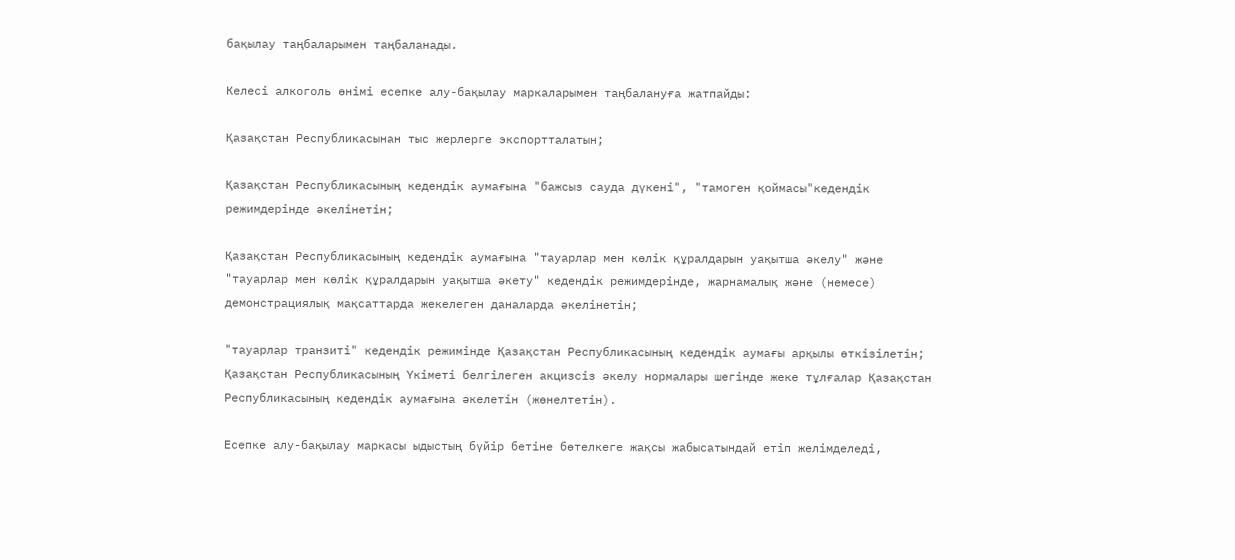бақылау таңбаларымен таңбаланады.

Келесі алкоголь өнімі есепке алу-бақылау маркаларымен таңбалануға жатпайды:

Қазақстан Республикасынан тыс жерлерге экспортталатын;

Қазақстан Республикасының кедендік аумағына "бажсыз сауда дүкені", "тамоген қоймасы"кедендік режимдерінде әкелінетін;

Қазақстан Республикасының кедендік аумағына "тауарлар мен көлік құралдарын уақытша әкелу" және "тауарлар мен көлік құралдарын уақытша әкету" кедендік режимдерінде, жарнамалық және (немесе) демонстрациялық мақсаттарда жекелеген даналарда әкелінетін;

"тауарлар транзиті" кедендік режимінде Қазақстан Республикасының кедендік аумағы арқылы өткізілетін; Қазақстан Республикасының Үкіметі белгілеген акцизсіз әкелу нормалары шегінде жеке тұлғалар Қазақстан Республикасының кедендік аумағына әкелетін (жөнелтетін).

Есепке алу-бақылау маркасы ыдыстың бүйір бетіне бөтелкеге жақсы жабысатындай етіп желімделеді,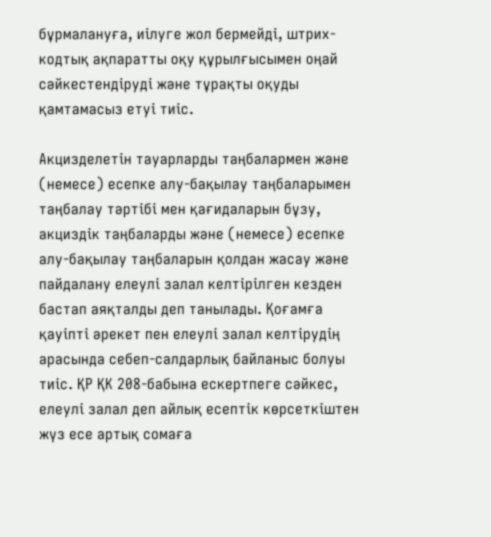бұрмалануға, иілуге жол бермейді, штрих-кодтық ақпаратты оқу құрылғысымен оңай сәйкестендіруді және тұрақты оқуды қамтамасыз етуі тиіс.

Акцизделетін тауарларды таңбалармен және (немесе) есепке алу-бақылау таңбаларымен таңбалау тәртібі мен қағидаларын бұзу, акциздік таңбаларды және (немесе) есепке алу-бақылау таңбаларын қолдан жасау және пайдалану елеулі залал келтірілген кезден бастап аяқталды деп танылады. Қоғамға қауіпті әрекет пен елеулі залал келтірудің арасында себеп-салдарлық байланыс болуы тиіс. ҚР ҚК 208-бабына ескертпеге сәйкес, елеулі залал деп айлық есептік көрсеткіштен жүз есе артық сомаға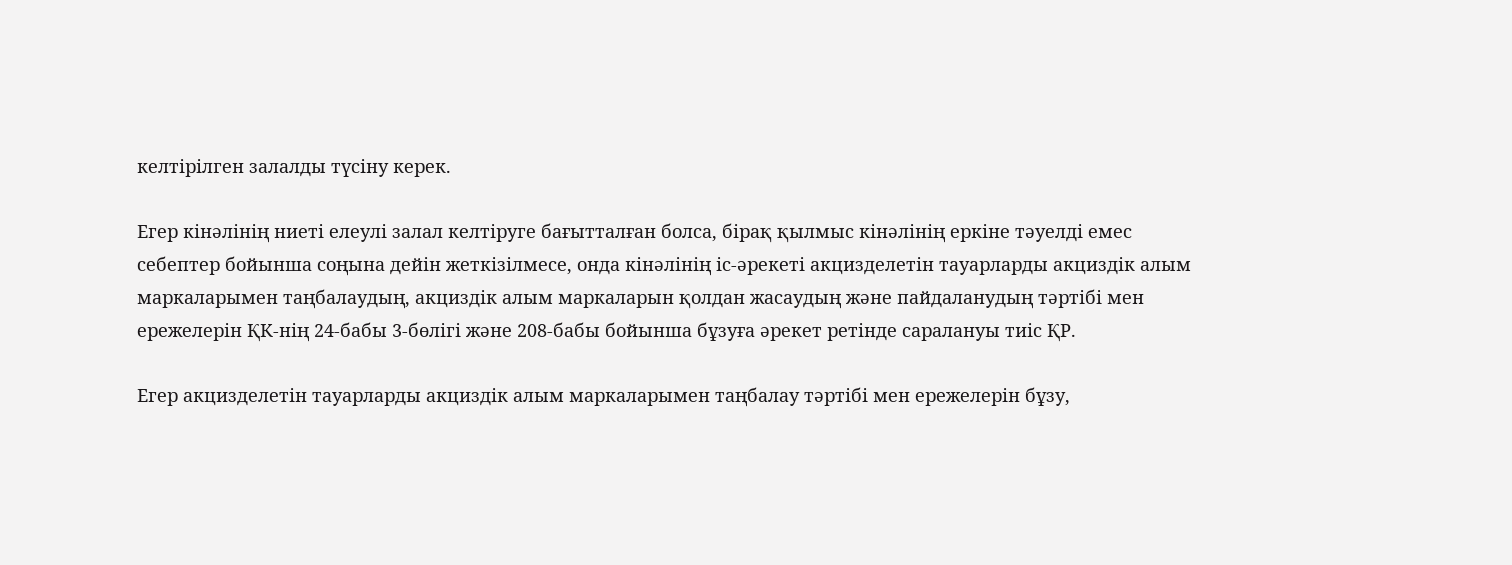келтірілген залалды түсіну керек.

Егер кінәлінің ниеті елеулі залал келтіруге бағытталған болса, бірақ қылмыс кінәлінің еркіне тәуелді емес себептер бойынша соңына дейін жеткізілмесе, онда кінәлінің іс-әрекеті акцизделетін тауарларды акциздік алым маркаларымен таңбалаудың, акциздік алым маркаларын қолдан жасаудың және пайдаланудың тәртібі мен ережелерін ҚК-нің 24-бабы 3-бөлігі және 208-бабы бойынша бұзуға әрекет ретінде саралануы тиіс ҚР.

Егер акцизделетін тауарларды акциздік алым маркаларымен таңбалау тәртібі мен ережелерін бұзу,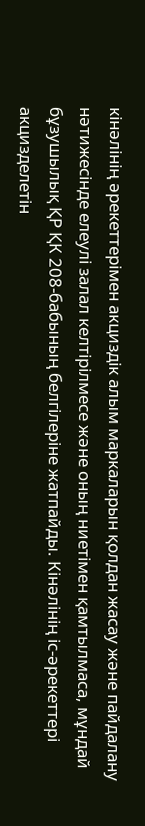кінәлінің әрекеттерімен акциздік алым маркаларын қолдан жасау және пайдалану нәтижесінде елеулі залал келтірілмесе және оның ниетімен қамтылмаса, мұндай бұзушылық ҚР ҚК 208-бабының белгілеріне жатпайды. Кінәлінің іс-әрекеттері акцизделетін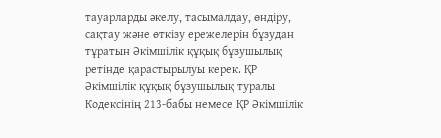тауарларды әкелу, тасымалдау, өндіру, сақтау және өткізу ережелерін бұзудан тұратын Әкімшілік құқық бұзушылық ретінде қарастырылуы керек. ҚР Әкімшілік құқық бұзушылық туралы Кодексінің 213-бабы немесе ҚР Әкімшілік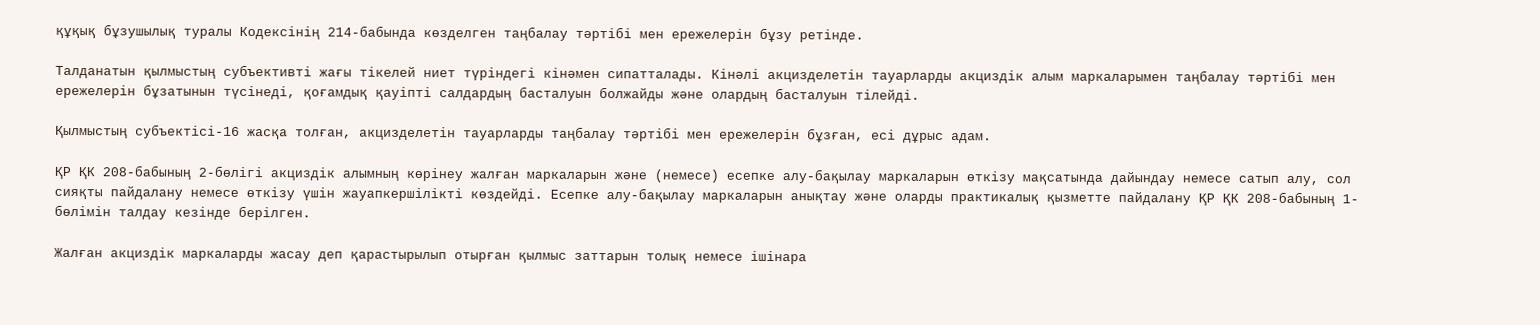құқық бұзушылық туралы Кодексінің 214-бабында көзделген таңбалау тәртібі мен ережелерін бұзу ретінде.

Талданатын қылмыстың субъективті жағы тікелей ниет түріндегі кінәмен сипатталады. Кінәлі акцизделетін тауарларды акциздік алым маркаларымен таңбалау тәртібі мен ережелерін бұзатынын түсінеді, қоғамдық қауіпті салдардың басталуын болжайды және олардың басталуын тілейді.

Қылмыстың субъектісі-16 жасқа толған, акцизделетін тауарларды таңбалау тәртібі мен ережелерін бұзған, есі дұрыс адам.

ҚР ҚК 208-бабының 2-бөлігі акциздік алымның көрінеу жалған маркаларын және (немесе) есепке алу-бақылау маркаларын өткізу мақсатында дайындау немесе сатып алу, сол сияқты пайдалану немесе өткізу үшін жауапкершілікті көздейді. Есепке алу-бақылау маркаларын анықтау және оларды практикалық қызметте пайдалану ҚР ҚК 208-бабының 1-бөлімін талдау кезінде берілген.

Жалған акциздік маркаларды жасау деп қарастырылып отырған қылмыс заттарын толық немесе ішінара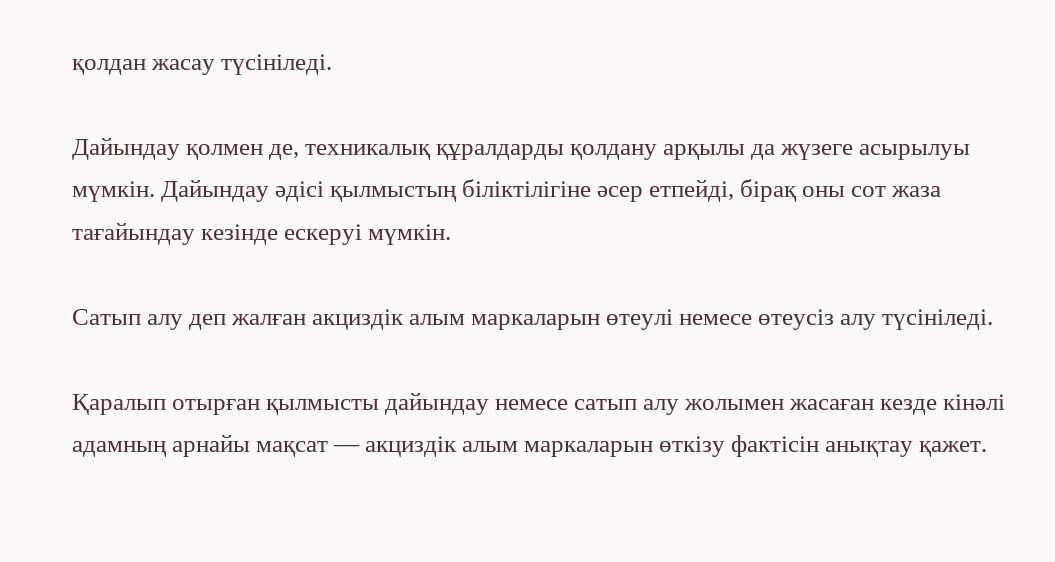қолдан жасау түсініледі.

Дайындау қолмен де, техникалық құралдарды қолдану арқылы да жүзеге асырылуы мүмкін. Дайындау әдісі қылмыстың біліктілігіне әсер етпейді, бірақ оны сот жаза тағайындау кезінде ескеруі мүмкін.

Сатып алу деп жалған акциздік алым маркаларын өтеулі немесе өтеусіз алу түсініледі.

Қаралып отырған қылмысты дайындау немесе сатып алу жолымен жасаған кезде кінәлі адамның арнайы мақсат — акциздік алым маркаларын өткізу фактісін анықтау қажет.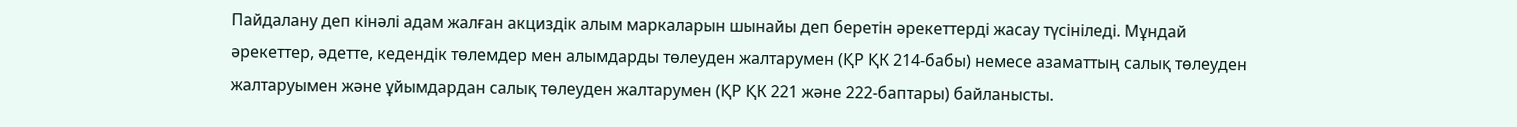Пайдалану деп кінәлі адам жалған акциздік алым маркаларын шынайы деп беретін әрекеттерді жасау түсініледі. Мұндай әрекеттер, әдетте, кедендік төлемдер мен алымдарды төлеуден жалтарумен (ҚР ҚК 214-бабы) немесе азаматтың салық төлеуден жалтаруымен және ұйымдардан салық төлеуден жалтарумен (ҚР ҚК 221 және 222-баптары) байланысты.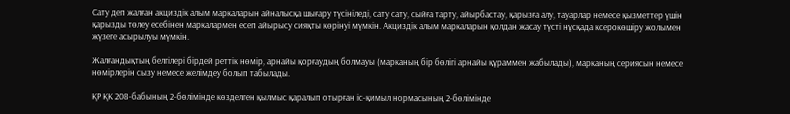Сату деп жалған акциздік алым маркаларын айналысқа шығару түсініледі, сату сату, сыйға тарту, айырбастау, қарызға алу, тауарлар немесе қызметтер үшін қарызды төлеу есебінен маркалармен есеп айырысу сияқты көрінуі мүмкін. Акциздік алым маркаларын қолдан жасау түсті нұсқада ксерокөшіру жолымен жүзеге асырылуы мүмкін.

Жалғандықтың белгілері бірдей реттік нөмір, арнайы қорғаудың болмауы (марканың бір бөлігі арнайы құраммен жабылады), марканың сериясын немесе нөмірлерін сызу немесе желімдеу болып табылады.

ҚР ҚК 208-бабының 2-бөлімінде көзделген қылмыс қаралып отырған іс-қимыл нормасының 2-бөлімінде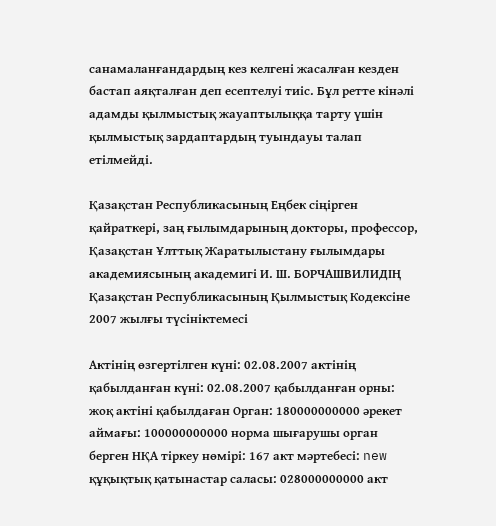санамаланғандардың кез келгені жасалған кезден бастап аяқталған деп есептелуі тиіс. Бұл ретте кінәлі адамды қылмыстық жауаптылыққа тарту үшін қылмыстық зардаптардың туындауы талап етілмейді.

Қазақстан Республикасының Еңбек сіңірген қайраткері, заң ғылымдарының докторы, профессор, Қазақстан Ұлттық Жаратылыстану ғылымдары академиясының академигі И. Ш. БОРЧАШВИЛИДІҢ Қазақстан Республикасының Қылмыстық Кодексіне 2007 жылғы түсініктемесі

Актінің өзгертілген күні: 02.08.2007 актінің қабылданған күні: 02.08.2007 қабылданған орны: жоқ актіні қабылдаған Орган: 180000000000 әрекет аймағы: 100000000000 норма шығарушы орган берген НҚА тіркеу нөмірі: 167 акт мәртебесі: new құқықтық қатынастар саласы: 028000000000 акт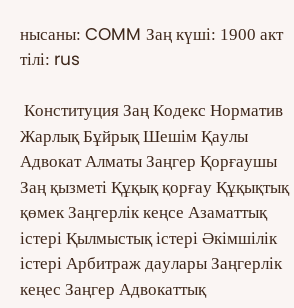нысаны: COMM Заң күші: 1900 акт тілі: rus

 Конституция Заң Кодекс Норматив Жарлық Бұйрық Шешім Қаулы Адвокат Алматы Заңгер Қорғаушы Заң қызметі Құқық қорғау Құқықтық қөмек Заңгерлік кеңсе Азаматтық істері Қылмыстық істері Әкімшілік істері Арбитраж даулары Заңгерлік кеңес Заңгер Адвокаттық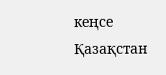кеңсе Қазақстан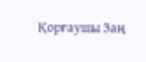Қорғаушы Заң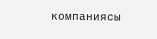компаниясы